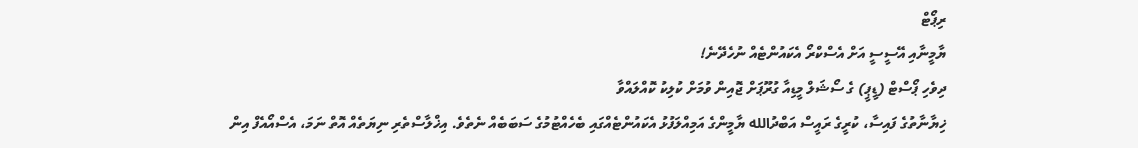ރިޕޯޓް
ޔާމީނާއި އޭސީސީ އަށް އެސްކްރޯ އެކައުންޓެއް ނުހެދޭނެ!
ދިވެހި ޕޯސްޓް (ޑީޕީ) ގެ ސޯޝަލް މީޑިއާ ގުރޫޕަށް ޖޮއިން ވުމަށް ކުލިކު ކޮއްލައްވާ
ޚިޔާނާތުގެ ފައިސާ، ކުރީގެ ރައީސް އަބްދުالله ޔާމީންގެ އަމިއްލަފުޅު އެކައުންޓެއްގައި ބެހެއްޓުމުގެ ސަބަބެއް ނެތެވެ. އިޚްލާސްތެރި ނިޔަތެއް އޮތް ނަމަ، އެސްއޯއެފް އިން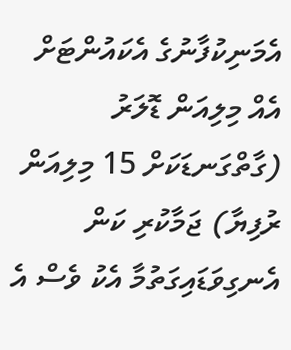އެމަނިކުފާނުގެ އެކައުންޓަށް އެއް މިލިއަން ޑޮލަރު (ގާތްގަނޑަކަށް 15 މިލިއަން ރުފިޔާ) ޖަމާކުރި ކަން އެނގިވަޑައިގަތުމާ އެކު ވެސް އެ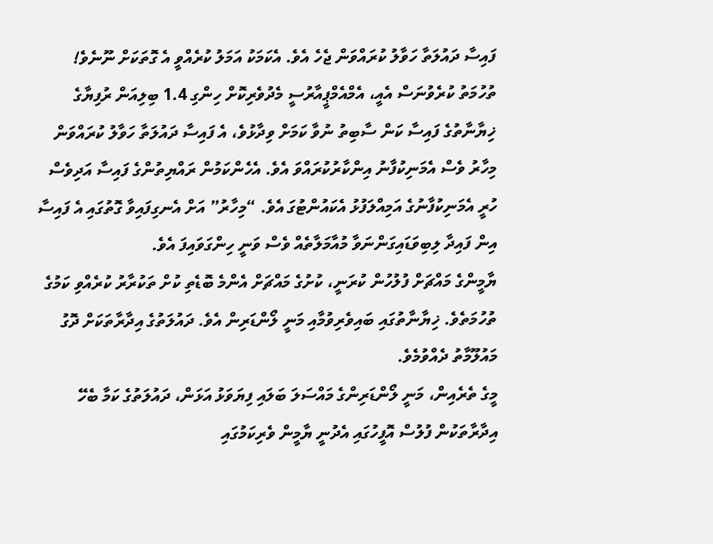ފައިސާ ދައުލަތާ ހަވާލު ކުރައްވަން ޖެހެ އެވެ. އެކަމަކު އަމަލު ކުރެއްވީ އެ ގޮތަކަށް ނޫނެވެ!
ތުހުމަތު ކުރެވުނަސް އެއީ، އެމްއެމްޕީއާރުސީ މެދުވެރިކޮށް ހިންގި 1.4 ބިލިއަން ރުފިޔާގެ ޚިޔާނާތުގެ ފައިސާ ކަން ސާބިތު ނުވާ ކަމަށް ވިދާޅުވެ، އެ ފައިސާ ދައުލަތާ ހަވާލު ކުރައްވަން މިހާރު ވެސް އެމަނިކުފާނު އިންކާރުކުރައްވަ އެވެ. އެހެންކަމުން ރައްޔިތުންގެ ފައިސާ އަދިވެސް ހުރީ އެމަނިކުފާނުގެ އަމިއްލަފުޅު އެކައުންޓުގަ އެވެ. “މިހާރު” އަށް އެނގިފައިވާ ގޮތުގައި އެ ފައިސާ އިން ފައިދާ ލިބިވަޑައިގަންނަވާ މުއާމަލާތެއް ވެސް ވަނީ ހިންގަވައިފަ އެވެ.
ޔާމީންގެ މައްޗަށް ފުލުހުން ކުރަނީ، ކުށުގެ މައްޗަށް އެންމެ ބޮޑެތި ކުށް ތަކުރާރު ކުރެއްވި ކަމުގެ ތުހުމަތެވެ. ޚިޔާނާތުގައި ބައިވެރިވުމާއި މަނީ ލޯންޑަރިން އެވެ. ދައުލަތުގެ އިދާރާތަކަށް ދޮގު މައުލޫމާތު ދެއްވުމެވެ.
މީގެ ތެރެއިން، މަނީ ލޯންޑަރިންގެ މައްސަލަ ބަލައި ފިޔަވަޅު އަޅަން، ދައުލަތުގެ ކަމާ ބެހޭ އިދާރާތަކުން ފުލުސް އޮފީހުގައި އެދުނީ ޔާމީން ވެރިކަމުގައި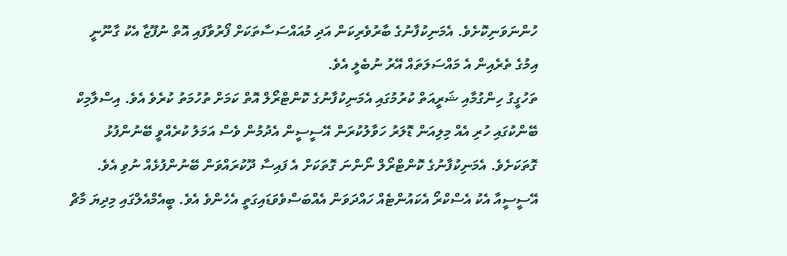ހުންނަވަނިކޮށެވެ. އެމަނިކުފާނުގެ ބާރުވެރިކަން އަދި މުއައްސަސާތަކަށް ފޯރުވާފައި އޮތް ނުފޫޒާ އެކު ގާނޫނީ އިމުގެ ތެރެއިން އެ މައްސަލަތައް އޭރު ނުބެލީ އެވެ.
ތަހުގީގު ހިންގުމާއި ޝަރީއަތް ކުރުމުގައި އެމަނިކުފާނުގެ ކޮންޓްރޯލް އޮތް ކަމަށް ތުހުމަތު ކުރެވެ އެވެ. އިސްލާމިކް ބޭންކުގައި ހުރި އެއް މިލިއަން ޑޮލަރު ހަވާލުކުރަން އޭސީސީން އެދުމުން ވެސް އަމަލު ކުރެއްވީ ބޭނުންފުޅު ގޮތަކަށެވެ. އެމަނިކުފާނުގެ ކޮންޓްރޯލް ނޯންނަ ގޮތަކަށް އެ ފައިސާ ދޫކުރައްވަން ބޭނުންފުޅެއް ނުވި އެވެ. އޭސީސީއާ އެކު އެސްކްރޯ އެކައުންޓެއް ހައްދަވަން އެއްބަސްވެވަޑައިގަތީ އެހެންވެ އެވެ. ބީއެމްއެލްގައި މިދިޔަ މާޗް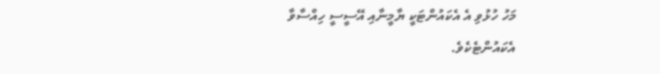މަހު ހުޅުވި އެ އެކައުންޓަކީ ޔާމީނާއި އޭސީސީ ހިއްސާވާ އެކައުންޓެކެވެ.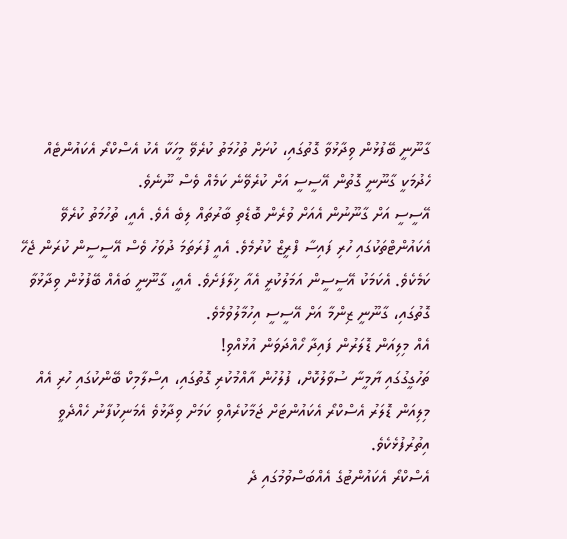ގާނޫނީ ބޭފުޅުން ވިދާޅުވާ ގޮތުގައި، ކުށަށް ތުހުމަތު ކުރެވޭ މީހަކާ އެކު އެސްކްރޯ އެކައުންޓެއް ހެދުމަކީ ގާނޫނީ ގޮތުން އޭސީސީ އަށް ކުރެވޭނެ ކަމެއް ވެސް ނޫނެވެ.
އޭސީސީ އަށް ގާނޫނުން އެއަށް ވުރެން ބޮޑެތި ބާރުތައް ލިބެ އެވެ. އެއީ، ތުހުމަތު ކުރެވޭ އެކައުންޓްތަކުގައި ހުރި ފައިސާ ފްރީޒް ކުރުމެވެ. އެއީ ފުރަތަމަ ދުވަހު ވެސް އޭސީސީން ކުރަން ޖެހޭ ކަމެކެވެ. އެކަމަކު އޭސީސީން އަމަލުކުރީ އެއާ ޚިލާފަށެވެ. އެއީ، ގާނޫނީ ބައެއް ބޭފުޅުން ވިދާޅުވާ ގޮތުގައި، ގާނޫނީ ޒިންމާ އަށް އޭސީސީ އިހުމާލުވުމެވެ.
އެއް މިލިއަން ޑޮލަރުން ފައިދާ ހޯއްދަވަން އުޅުއްވި!
ތަހުގީގުގައި ޔާމީނާ ސުވާލުކޮށް، ފުލުހުން އާއްމުކުރި ގޮތުގައި، އިސްލާމިކް ބޭންކުގައި ހުރި އެއް މިލިއަން ޑޮލަރު އެސްކްރޯ އެކައުންޓަށް ޖަމާކުރެއްވި ކަމަށް ވިދާޅުވެ އެމަނިކުފާނު ހެއްދެވީ އިތުރުފުޅެކެވެ.
އެސްކްރޯ އެކައުންޓުގެ އެއްބަސްވުމުގައި ދެ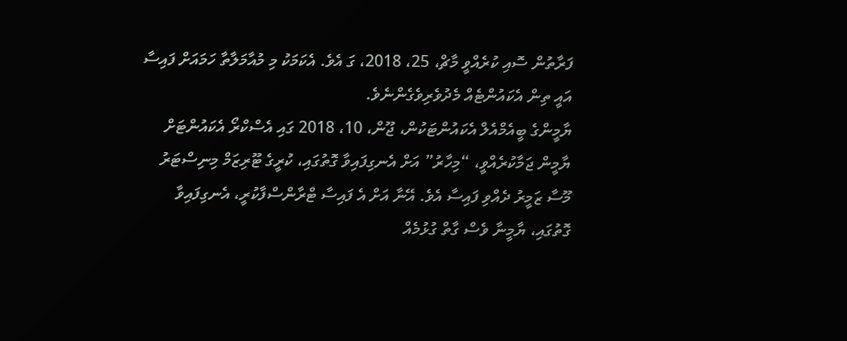ފަރާތުން ސޮއި ކުރެއްވީ މާޗް، 25، 2018، ގަ އެވެ. އެކަމަކު މި މުއާމަލާތާ ހަމައަށް ފައިސާ އައީ ތިން އެކައުންޓެއް މެދުވެރިވެގެންނެވެ.
ޔާމީންގެ ބީއެމްއެލް އެކައުންޓަކުން، ޖޫން، 10، 2018 ގައި އެސްކްރޯ އެކައުންޓަށް ޔާމީން ޖަމާކުރެއްވީ، “މިހާރު” އަށް އެނގިފައިވާ ގޮތުގައި، ކުރީގެ ޓޫރިޒަމް މިނިސްޓަރު މޫސާ ޒަމީރު ދެއްވި ފައިސާ އެވެ. އޭނާ އަށް އެ ފައިސާ ޓްރާންސްފާކުރީ، އެނގިފައިވާ ގޮތުގައި، ޔާމީނާ ވެސް ގާތް ގުޅުމެއް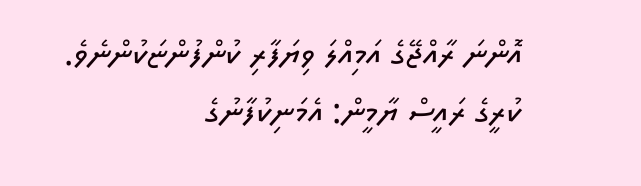އޮންނަ ރާއްޖޭގެ އަމިއްލަ ވިޔަފާރި ކުންފުންޏަކުންނެވެ.
ކުރީގެ ރައީސް ޔާމީން: އެމަނިކުފާނުގެ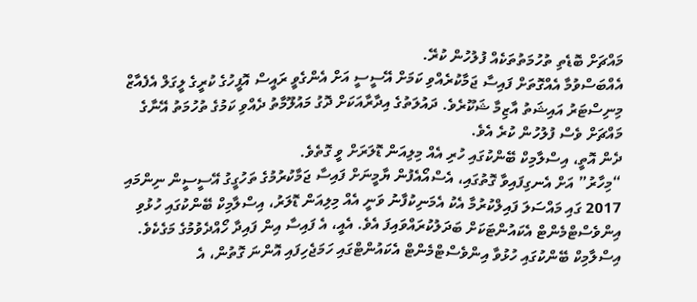މައްޗަށް ބޮޑެތި ތުހުމަތުތަކެއް ފުލުހުން ކުރޭ.
އެއްބަސްވުމާ އެއްގޮތަށް ފައިސާ ޖަމާކުރެއްވި ކަމަށް އޭސީސީ އަށް އެންގެވީ ރައީސް އޮފީހުގެ ކުރީގެ ލީގަލް އެފެއާޒް މިނިސްޓަރު އައިޝަތު އާޒިމާ ޝަކޫރެވެ. ދައުލަތުގެ އިދާރާއަކަށް ދޮގު މައުލޫމާތު ދެއްވި ކަމުގެ ތުހުމަތު އޭނާގެ މައްޗަށް ވެސް ފުލުހުން ކުރެ އެވެ.
ދެން އޮތީ، އިސްލާމިކް ބޭންކުގައި ހުރި އެއް މިލިއަން ޑޮލަރަށް ވީ ގޮތެވެ.
“މިހާރު” އަށް އެނގިފައިވާ ގޮތުގައި، އެސްއޯއެފުން ޔާމީނަށް ފައިސާ ޖަމާކުރުމުގެ ތަހުގީގު އޭސީސީން ނިންމައި 2017 ގައި މައްސަލަ ފައިލްކުރުމާ އެކު އެމަނިކުފާނު ވަނީ އެއް މިލިއަން ޑޮލަރު، އިސްލާމިކް ބޭންކުގައި ހުޅުވި އިންވެސްޓްމެންޓް އެކައުންޓަކަށް ބަދަލުކުރައްވައިފަ އެވެ. އެއީ، އެ ފައިސާ އިން ފައިދާ ހޯއްދެވުމުގެ މަގެކެވެ.
އިސްލާމިކް ބޭންކުގައި ހުޅުވާ އިންވެސްޓްމެންޓް އެކައުންޓްގައި ހަމަޖެހިފައި އޮންނަ ގޮތުން، އެ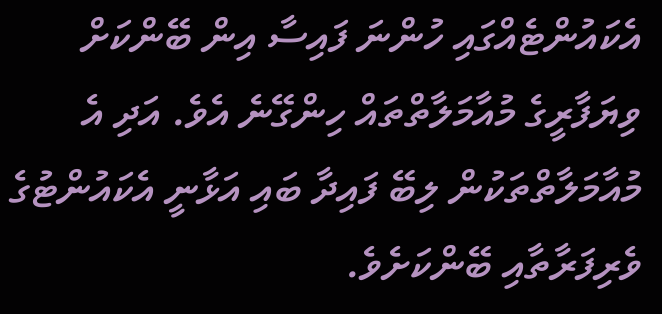އެކައުންޓެއްގައި ހުންނަ ފައިސާ އިން ބޭންކަށް ވިޔަފާރީގެ މުއާމަލާތްތައް ހިންގޭނެ އެވެ. އަދި އެ މުއާމަލާތްތަކުން ލިބޭ ފައިދާ ބައި އަޅާނީ އެކައުންޓުގެ ވެރިފަރާތާއި ބޭންކަށެވެ.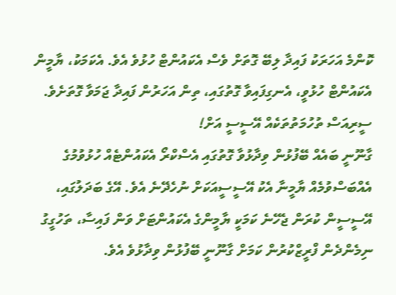ކޮންމެ އަހަރަކު ފައިދާ ލިބޭ ގޮތަށް ވެސް އެކައުންޓް ހުޅުވެ އެވެ. އެކަމަކު، ޔާމީން އެކައުންޓް ހުޅުވީ، އެނގިފައިވާ ގޮތުގައި، ތިން އަހަރުން ފައިދާ ޖަމަވާ ގޮތަށެވެ.
ސީރިއަސް ތުހުމަތުތަކެއް އޭސީސީ އަށް!
ގާނޫނީ ބައެއް ބޭފުޅުން ވިދާޅުވާ ގޮތުގައި އެސްކްރޯ އެކައުންޓެއް ހުޅުވުމުގެ އެއްބަސްވުމެއް ޔާމީނާ އެކު އޭސީސީއަކަށް ނުހެދޭނެ އެވެ. އޭގެ ބަދަލުގައި، އޭސީސީން ކުރަން ޖެހޭނެ ކަމަކީ ޔާމީންގެ އެކައުންޓަށް ވަން ފައިސާ، ތަހުގީގު ނިމެންދެން ފްރީޒްކުރުން ކަމަށް ގާނޫނީ ބޭފުޅުން ވިދާޅުވެ އެވެ.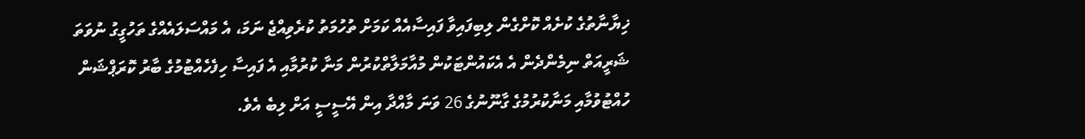ޚިޔާނާތުގެ ކުށެއް ކޮށްގެން ލިބިފައިވާ ފައިސާއެއް ކަމަށް ތުހުމަތު ކުރެވިއްޖެ ނަމަ، އެ މައްސަލައެއްގެ ތަހުގީގު ނުވަތަ ޝަރީއަތް ނިމެންދެން އެ އެކައުންޓަކުން މުއާމަލާތްކުރުން މަނާ ކުރުމާއި އެ ފައިސާ ހިފެހެއްޓުމުގެ ބާރު ކޮރަޕްޝަން ހުއްޓުވުމާއި މަނާކުރުމުގެ ގާނޫނުގެ 26 ވަނަ މާއްދާ އިން އޭސީސީ އަށް ލިބެ އެވެ.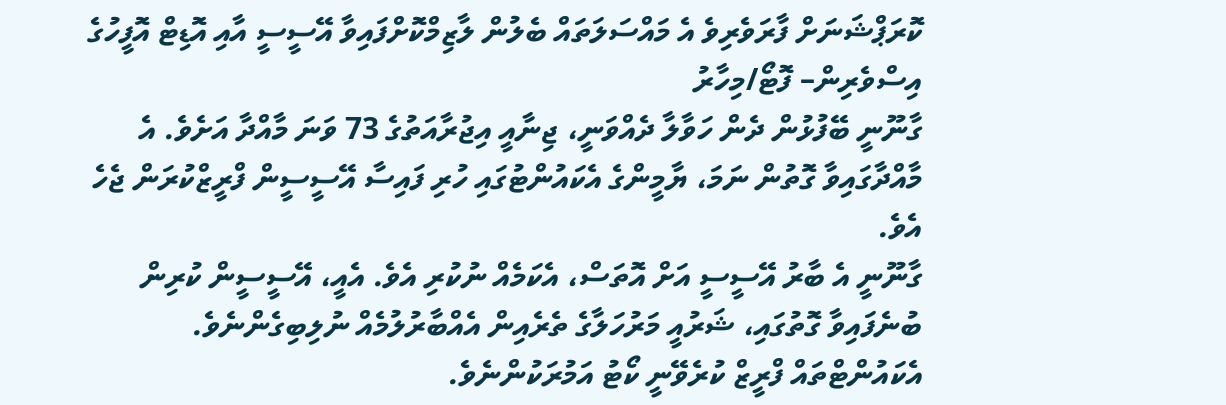ކޮރަޕްޝަނަށް ފާރަވެރިވެ އެ މައްސަލަތައް ބެލުން ލާޒިމްކޮށްފައިވާ އޭސީސީ އާއި އޮޑިޓް އޮފީހުގެ އިސްވެރިން– ފޮޓޯ/މިހާރު
ގާނޫނީ ބޭފުޅުން ދެން ހަވާލާ ދެއްވަނީ، ޖިނާއީ އިޖުރާއަތުގެ 73 ވަނަ މާއްދާ އަށެވެ. އެ މާއްދާގައިވާ ގޮތުން ނަމަ، ޔާމީންގެ އެކައުންޓުގައި ހުރި ފައިސާ އޭސީސީން ފްރީޒްކުރަން ޖެހެ އެވެ.
ގާނޫނީ އެ ބާރު އޭސީސީ އަށް އޮތަސް، އެކަމެއް ނުކުރި އެވެ. އެއީ، އޭސީސީން ކުރިން ބުނެފައިވާ ގޮތުގައި، ޝަރުއީ މަރުހަލާގެ ތެރެއިން އެއްބާރުލުމެއް ނުލިބިގެންނެވެ. އެކައުންޓްތައް ފްރީޒް ކުރެވޭނީ ކޯޓު އަމުރަކުންނެވެ.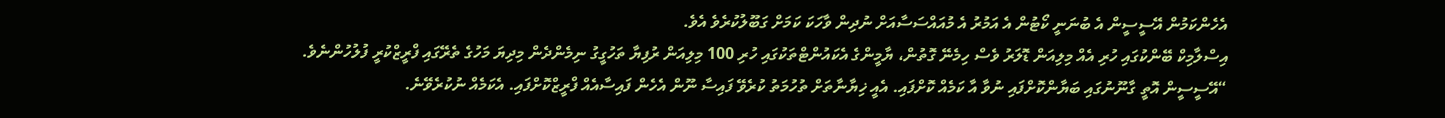އެހެންކަމުން އޭސީސީން އެ ބުނަނީ ކޯޓުން އެ އަމުރު އެ މުއައްސަސާއަށް ނުދިން ވާހަކަ ކަމަށް ގަބޫލުކުރެވެ އެވެ.
އިސްލާމިކް ބޭންކުގައި ހުރި އެއް މިލިއަން ޑޮލަރު ވެސް ހިމެނޭ ގޮތުން، ޔާމީންގެ އެކައުންޓްތަކުގައި ހުރި 100 މިލިއަން ރުފިޔާ ތަހުގީގު ނިމެންދެން މިދިޔަ މަހުގެ ތެރޭގައި ފްރީޒްކުރީ ފުލުހުންނެވެ.
“އޭސީސީން އޮތީ ގާނޫނުގައި ބަޔާންކޮށްފައި ނުވާ އާ ކަމެއް ކޮށްފައި. އެއީ ޚިޔާނާތަށް ތުހުމަތު ކުރެވޭ ފައިސާ ނޫން އެހެން ފައިސާއެއް ފްރީޒްކޮށްފައި. އެކަމެއް ނުކުރެވޭނެ.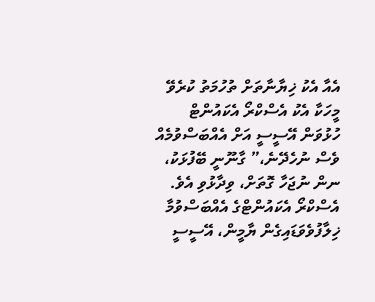އެއާ އެކު ޚިޔާނާތަށް ތުހުމަތު ކުރެވޭ މީހަކާ އެކު އެސްކްރޯ އެކައުންޓް ހުޅުވަން އޭސީސީ އަށް އެއްބަސްވުމެއް ވެސް ނުހެދޭނެ،” ގާނޫނީ ބޭފުޅަކު، ނން ނުޖަހާ ގޮތަށް، ވިދާޅުވި އެވެ.
އެސްކްރޯ އެކައުންޓްގެ އެއްބަސްވުމާ ޚިލާފުވެވަޑައިގެން ޔާމީން، އޭސީސީ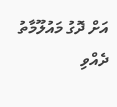އަށް ދޮގު މައުލޫމާތު ދެއްވި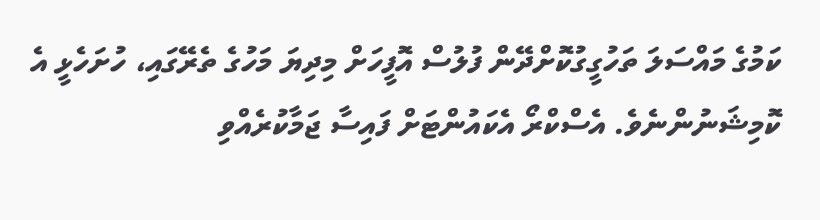ކަމުގެ މައްސަލަ ތަހުގީގުކޮށްދޭން ފުލުސް އޮފީހަށް މިދިޔަ މަހުގެ ތެރޭގައި، ހުށަހެޅީ އެ ކޮމިޝަނުންނެވެ. އެސްކްރޯ އެކައުންޓަށް ފައިސާ ޖަމާކުރެއްވި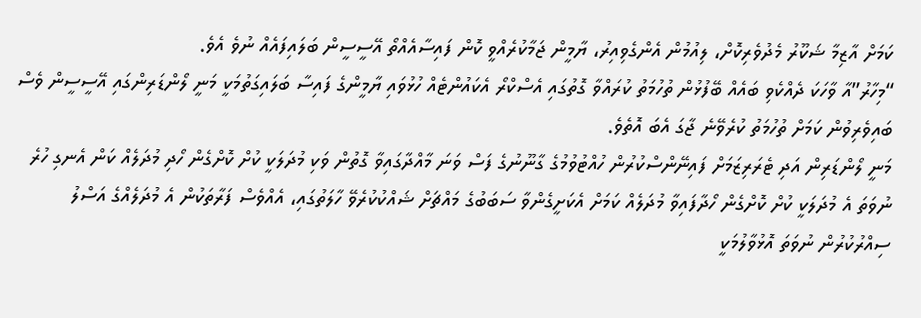ކަމަށް އާޒިމާ ޝަކޫރު މެދުވެރިކޮށް، ލިއުމުން އެންގެވިއިރު، ޔާމީން ޖަމާކުރެއްވީ ކޮން ފައިސާއެއްތޯ އޭސީސީން ބަލައިފައެއް ނުވެ އެވެ.
“މިހާރު”އާ ވާހަކަ ދެއްކެވި ބައެއް ބޭފުޅުން ތުހުމަތު ކުރައްވާ ގޮތުގައި އެސްކްރޯ އެކައުންޓެއް ހުޅުވައި ޔާމީންގެ ފައިސާ ބަލައިގަތުމަކީ މަނީ ލޯންޑަރިންގައި އޭސީސީން ވެސް ބައިވެރިވުން ކަމަށް ތުހުމަތު ކުރެވޭނެ ޖާގަ އެބަ އޮތެވެ.
މަނީ ލޯންޑަރިން އަދި ޓެރަރިޒަމަށް ފައިނޭންސްކުރުން ހުއްޓުވުމުގެ ގާނޫނުގެ ފަސް ވަނަ މާއްދާގައިވާ ގޮތުން ވަކި މުދަލަކީ ކުށް ކޮށްގެން ހޯދި މުދަލެއް ކަން އެނގި ހުރެ ނުވަތަ އެ މުދަލަކީ ކުށް ކޮށްގެން ހޯދާފައިވާ މުދަލެއް ކަމަށް އެކަށީގެންވާ ސަބަބުގެ މައްޗަށް ޝައްކުކުރެވޭ ހާލަތުގައި، އެއްވެސް ފަރާތަކުން އެ މުދަލެއްގެ އަސްލު ސިއްރުކުރުން ނުވަތަ އޮޅުވާލުމަކީ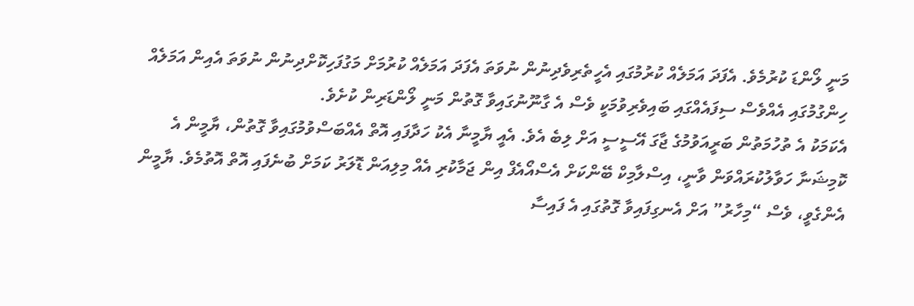މަނީ ލޯންޑަ ކުރުމެވެ. އެފަދަ އަމަލެއް ކުރުމުގައި އެހީތެރިވެދިނުން ނުވަތަ އެފަދަ އަމަލެއް ކުރުމަށް މަގުފަހިކޮށްދިނުން ނުވަތަ އެއިން އަމަލެއް ހިންގުމުގައި އެއްވެސް ސިފައެއްގައި ބައިވެރިވުމަކީ ވެސް އެ ގާނޫނުގައިވާ ގޮތުން މަނީ ލޯންޑަރިން ކުށެވެ.
އެކަމަކު އެ ތުހުމަތުން ބަރީއަވުމުގެ ޖާގަ އޭސީސީ އަށް ލިބެ އެވެ. އެއީ ޔާމީނާ އެކު ހަދާފައި އޮތް އެއްބަސްވުމުގައިވާ ގޮތުން، ޔާމީން އެ ކޮމިޝަނާ ހަވާލުކުރައްވަން ވާނީ، އިސްލާމިކް ބޭންކަށް އެސްއޯއެފް އިން ޖަމާކުރި އެއް މިލިއަން ޑޮލަރު ކަމަށް ބުނެފައި އޮތް އޮތުމެވެ. ޔާމީން އެންގެވީ، ވެސް “މިހާރު” އަށް އެނގިފައިވާ ގޮތުގައި އެ ފައިސާ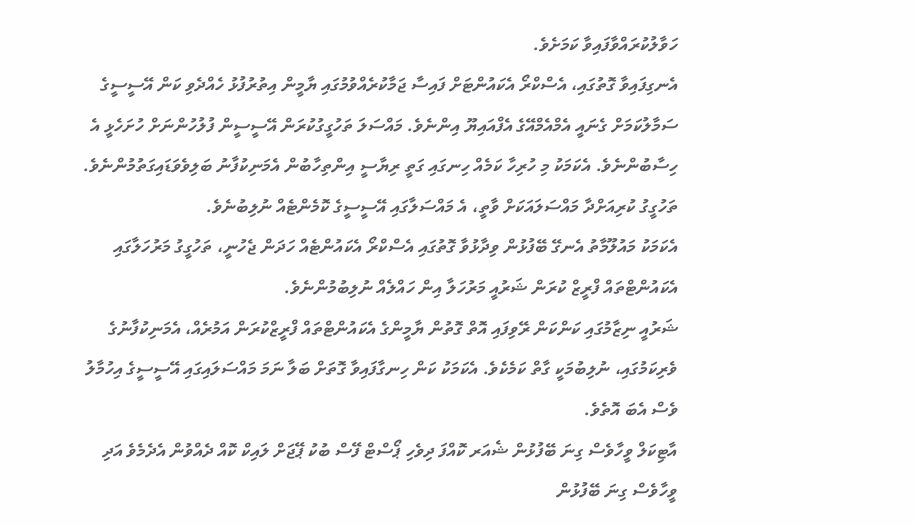ހަވާލުކުރައްވާފައިވާ ކަމަށެވެ.
އެނގިފައިވާ ގޮތުގައި، އެސްކްރޯ އެކައުންޓަށް ފައިސާ ޖަމާކުރެއްވުމުގައި ޔާމީން އިތުރުފުޅު ހެއްދެވި ކަން އޭސީސީގެ ސަމާލުކަމަށް ގެނައީ އެމްއެމްއޭގެ އެފްއައިޔޫ އިންނެވެ. މައްސަލަ ތަހުގީގުކުރަން އޭސީސީން ފުލުހުންނަށް ހުށަހެޅީ އެ ހިސާބުންނެވެ. އެކަމަކު މި ހުރިހާ ކަމެއް ހިނގައި ގަތީ ރިޔާސީ އިންތިހާބުން އެމަނިކުފާނު ބަލިވެވަޑައިގަތުމުންނެވެ.
ތަހުގީގު ކުރިއަށްދާ މައްސަލައަކަށް ވާތީ، އެ މައްސަލާގައި އޭސީސީގެ ކޮމެންޓެއް ނުލިބުނެވެ.
އެކަމަކު މައުލޫމާތު އެނގޭ ބޭފުޅުން ވިދާޅުވާ ގޮތުގައި އެސްކްރޯ އެކައުންޓެއް ހަދަން ޖެހުނީ، ތަހުގީގު މަރުހަލާގައި އެކައުންޓްތައް ފްރީޒް ކުރަން ޝަރުއީ މަރުހަލާ އިން ހައްލެއް ނުލިބުމުންނެވެ.
ޝަރުއީ ނިޒާމުގައި ކަންކަން ރޭވިފައި އޮތް ގޮތުން ޔާމީންގެ އެކައުންޓްތައް ފްރީޒްކުރަން އަމުރެއް، އެމަނިކުފާނުގެ ވެރިކަމުގައި، ނުލިބުމަކީ ގާތް ކަމެކެވެ. އެކަމަކު ކަން ހިނގާފައިވާ ގޮތަށް ބަލާ ނަމަ މައްސަލައިގައި އޭސީސީގެ އިހުމާލު ވެސް އެބަ އޮތެވެ.
އާޓިކަލް ވީހާވެސް ގިނަ ބޭފުޅުން ޝެއަރ ކޮއްފަ ދިވެހި ޕޯސްޓް ފޭސް ބުކު ޕޭޖަށް ލައިކް ކޮއް ދެއްވުން އެދެމެވެ އަދި ވީހާވެސް ގިނަ ބޭފުޅުން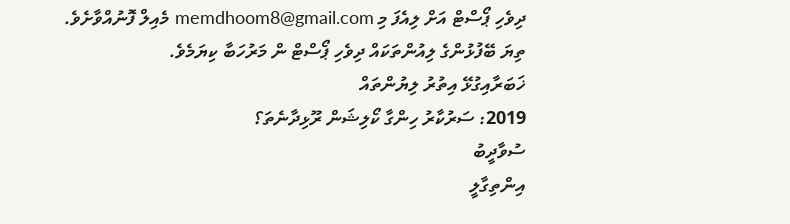ދިވެހި ޕޯސްޓް އަށް ލިއެފަ މި memdhoom8@gmail.com މެއިލް ފޮނުއްވާށެވެ. ތިޔަ ބޭފުޅުންގެ ލިއުންތަކައް ދިވެހި ޕޯސްޓް ން މަރުހަބާ ކިޔަމެވެ.
ޚަބަރާއިގުޅޭ އިތުރު ލިޔުންތައް
2019: ސަރުކާރު ހިންގާ ކޯލިޝަން ރޫޅިދާނެތަ؟
ސުވާދީބު
އިންތިގާލީ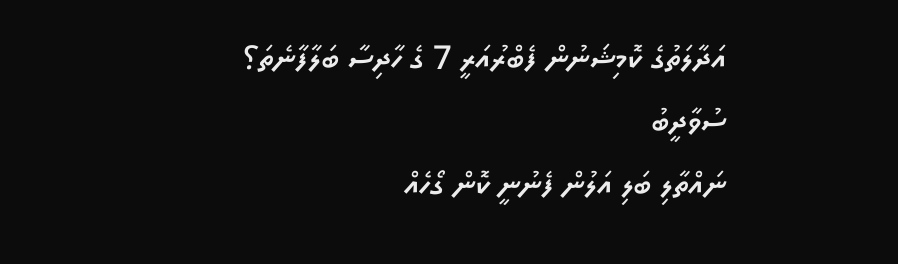އަދާލަތުގެ ކޮމިޝަނުން ފެބްރުއަރީ 7 ގެ ހާދިސާ ބަލާފާނެތަ؟
ސުވާދީބު
ނައްތާލި ބަލި އަލުން ފެނުނީ ކޮން ގޯހެއް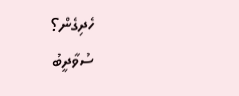ހެދިގެން؟
ސުވާދީބު